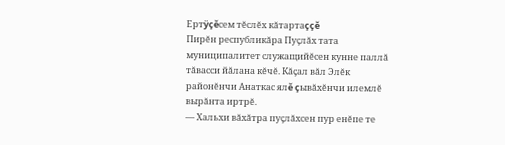Ертÿçĕсем тĕслĕх кăтартаççĕ
Пирĕн республикăра Пуçлăх тата муниципалитет служащийĕсен кунне паллă тăвасси йăлана кĕчĕ. Кăçал вăл Элĕк районĕнчи Анаткас ялĕ çывăхĕнчи илемлĕ вырăнта иртрĕ.
— Хальхи вăхăтра пуçлăхсен пур енĕпе те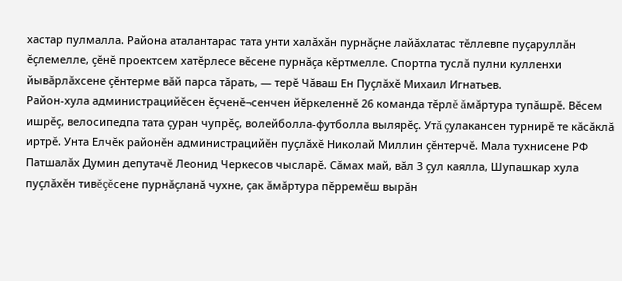хастар пулмалла. Района аталантарас тата унти халăхăн пурнăçне лайăхлатас тĕллевпе пуçаруллăн ĕçлемелле, çĕнĕ проектсем хатĕрлесе вĕсене пурнăçа кĕртмелле. Спортпа туслă пулни кулленхи йывăрлăхсене çĕнтерме вăй парса тăрать, — терĕ Чăваш Ен Пуçлăхĕ Михаил Игнатьев.
Район-хула администрацийĕсен ĕçченĕ¬сенчен йĕркеленнĕ 26 команда тĕрлĕ ăмăртура тупăшрĕ. Вĕсем ишрĕç, велосипедпа тата çуран чупрĕç, волейболла-футболла вылярĕç. Утă çулакансен турнирĕ те кăсăклă иртрĕ. Унта Елчĕк районĕн администрацийĕн пуçлăхĕ Николай Миллин çĕнтерчĕ. Мала тухнисене РФ Патшалăх Думин депутачĕ Леонид Черкесов чысларĕ. Сăмах май, вăл 3 çул каялла, Шупашкар хула пуçлăхĕн тивĕçĕсене пурнăçланă чухне, çак ăмăртура пĕрремĕш вырăн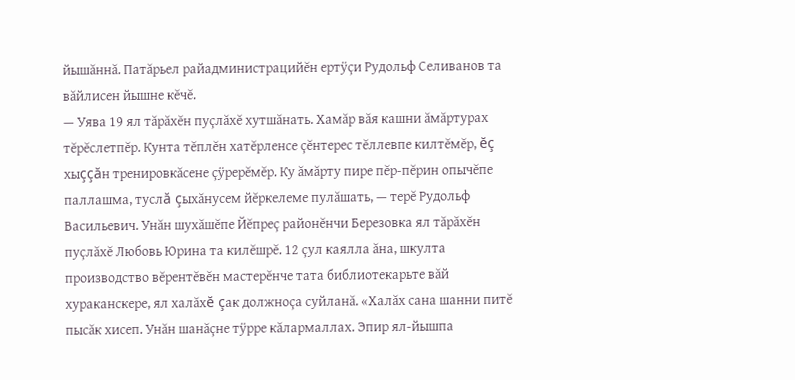йышăннă. Патăрьел райадминистрацийĕн ертÿçи Рудольф Селиванов та вăйлисен йышне кĕчĕ.
— Уява 19 ял тăрăхĕн пуçлăхĕ хутшăнать. Хамăр вăя кашни ăмăртурах тĕрĕслетпĕр. Кунта тĕплĕн хатĕрленсе çĕнтерес тĕллевпе килтĕмĕр, ĕç хыççăн тренировкăсене çÿрерĕмĕр. Ку ăмăрту пире пĕр-пĕрин опычĕпе паллашма, туслă çыхăнусем йĕркелеме пулăшать, — терĕ Рудольф Васильевич. Унăн шухăшĕпе Йĕпреç районĕнчи Березовка ял тăрăхĕн пуçлăхĕ Любовь Юрина та килĕшрĕ. 12 çул каялла ăна, шкулта производство вĕрентĕвĕн мастерĕнче тата библиотекарьте вăй хураканскере, ял халăхĕ çак должноçа суйланă. «Халăх сана шанни питĕ пысăк хисеп. Унăн шанăçне тÿрре кăлармаллах. Эпир ял-йышпа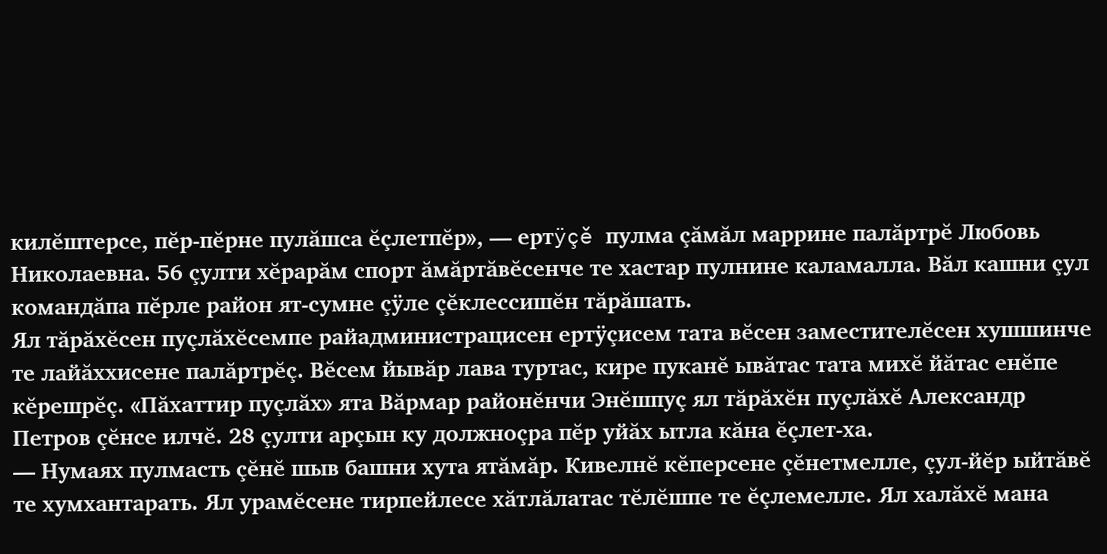килĕштерсе, пĕр-пĕрне пулăшса ĕçлетпĕр», — ертÿçĕ пулма çăмăл маррине палăртрĕ Любовь Николаевна. 56 çулти хĕрарăм спорт ăмăртăвĕсенче те хастар пулнине каламалла. Вăл кашни çул командăпа пĕрле район ят-сумне çÿле çĕклессишĕн тăрăшать.
Ял тăрăхĕсен пуçлăхĕсемпе райадминистрацисен ертÿçисем тата вĕсен заместителĕсен хушшинче те лайăххисене палăртрĕç. Вĕсем йывăр лава туртас, кире пуканĕ ывăтас тата михĕ йăтас енĕпе кĕрешрĕç. «Пăхаттир пуçлăх» ята Вăрмар районĕнчи Энĕшпуç ял тăрăхĕн пуçлăхĕ Александр Петров çĕнсе илчĕ. 28 çулти арçын ку должноçра пĕр уйăх ытла кăна ĕçлет-ха.
— Нумаях пулмасть çĕнĕ шыв башни хута ятăмăр. Кивелнĕ кĕперсене çĕнетмелле, çул-йĕр ыйтăвĕ те хумхантарать. Ял урамĕсене тирпейлесе хăтлăлатас тĕлĕшпе те ĕçлемелле. Ял халăхĕ мана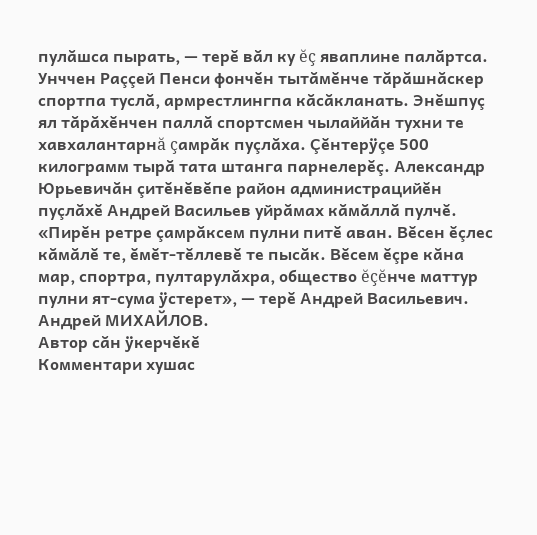пулăшса пырать, — терĕ вăл ку ĕç яваплине палăртса. Унччен Раççей Пенси фончĕн тытăмĕнче тăрăшнăскер спортпа туслă, армрестлингпа кăсăкланать. Энĕшпуç ял тăрăхĕнчен паллă спортсмен чылаййăн тухни те хавхалантарнă çамрăк пуçлăха. Çĕнтерÿçе 500 килограмм тырă тата штанга парнелерĕç. Александр Юрьевичăн çитĕнĕвĕпе район администрацийĕн пуçлăхĕ Андрей Васильев уйрăмах кăмăллă пулчĕ. «Пирĕн ретре çамрăксем пулни питĕ аван. Вĕсен ĕçлес кăмăлĕ те, ĕмĕт-тĕллевĕ те пысăк. Вĕсем ĕçре кăна мар, спортра, пултарулăхра, общество ĕçĕнче маттур пулни ят-сума ÿстерет», — терĕ Андрей Васильевич.
Андрей МИХАЙЛОВ.
Автор сăн ÿкерчĕкĕ
Комментари хушас